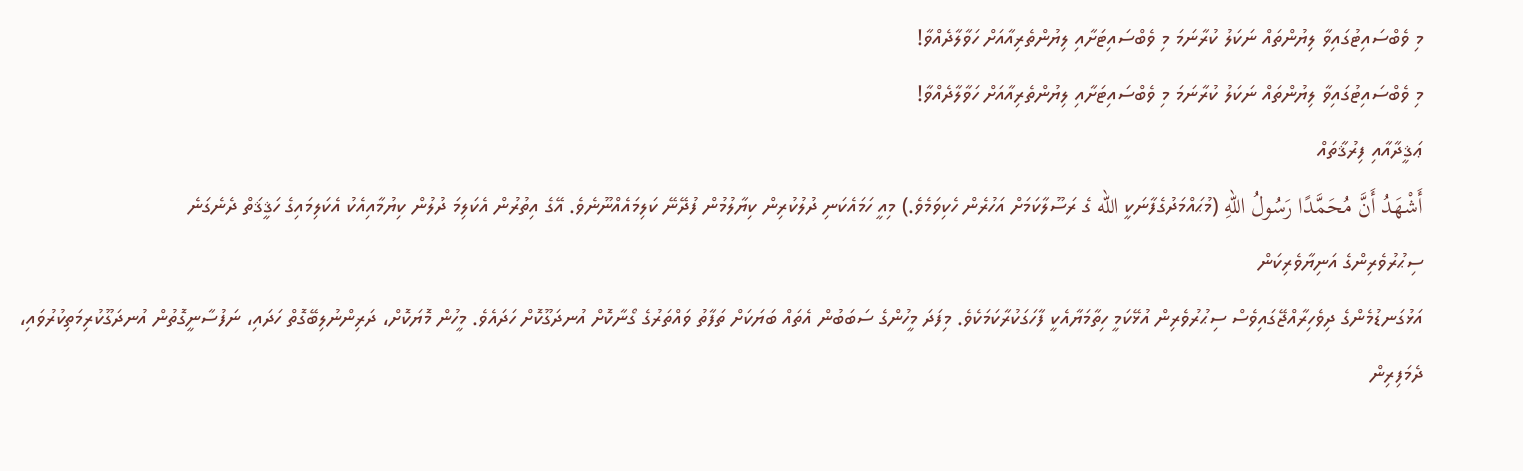މި ވެބްސައިޓުގައިވާ ލިޔުންތައް ނަކަލު ކުރާނަމަ މި ވެބްސައިޓަށާއި ލިޔުންތެރިއާއަށް ހަވާލާދެއްވާ!
މި ވެބްސައިޓުގައިވާ ލިޔުންތައް ނަކަލު ކުރާނަމަ މި ވެބްސައިޓަށާއި ލިޔުންތެރިއާއަށް ހަވާލާދެއްވާ!
ޢަޤީދާއާއި ފިރުޤާތައް
أَشْهَدُ أَنَّ مُحَمَّدًا رَسُولُ اللهِ (މުޙައްމަދުގެފާނަކީ الله ގެ ރަސޫލާކަމަށް އަހުރެން ހެކިވަމެވެ.) މިއީ ހަމައެކަނި ދުލުކުރިން ކިޔާލުމުން ފުދޭނޭ ކަލިމައެއްނޫނެވެ. އޭގެ އިތުރުން އެކަލިމަ ދުލުން ކިޔުމާއިއެކު އެކަލިމައިގެ ހަޤީޤަތް ދެނެގަނެ
ސިޙުރުވެރިންގެ އަނިޔާވެރިކަން
އަޅުގަނޑުމެންގެ ދިވެހިރާއްޖޭގައިވެސް ސިޙުރުވެރިން އުޅޭކަމީ ހިތާމަޔާއެކީ ފާހަގަކުރާކަމަކެވެ. މިފަދަ މީހުންގެ ސަބަބުން އެތައް ބަޔަކަށް ތަފާތު ވައްތަރުގެ ގޯނާކޮށް އުނދަގޫކޮށް ހަދައެވެ. މީހުން މޮޔަކޮށް، ދަރިންނުލިބޭގޮތް ހަދައި، ނަފުސާނީގޮތުން އުނދަގޫކުރިމަތިކުރުވައި، ދެމަފިރިން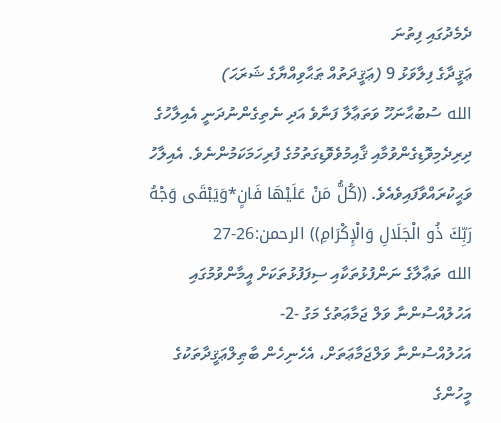ދެމެދުގައި ފިތުނަ
ޢަޤީދާގެ ފިލާވަޅު 9 (ޢަޤީދަތުއް ޠަޙާވިއްޔާގެ ޝަރަޙަ)
الله ސުބުޙާނަހޫ ވަތަޢާލާ ފަނާވެ އަދި ނެތިގެންނުދަނީ އެއިލާހުގެ ދިރިދެމިވޮޑިގެންވުމާއި ޤާއިމުވެވޮޑިގަތުމުގެ ފުރިހަމަކަމުންނެވެ. އެއިލާހު ވަޙީކުރައްވާފައިވެއެވެ. ((كُلُّ مَنْ عَلَيْهَا فَانٍ*وَيَبْقَى وَجْهُ رَبِّكَ ذُو الْجَلَالِ وَالْإِكْرَامِ)) الرحمن:26-27
الله ތަޢާލާގެ ނަންފުޅުތަކާއި ސިފަފުޅުތަކަށް އީމާންވުމުގައި އަހުލުއްސުންނާ ވަލް ޖަމާޢަތުގެ މަގު -2-
އަހުލުއްސުންނާ ވަލްޖަމާޢަތަށް، އެހެނިހެން ބާޠިލްޢަޤީދާތަކުގެ މީހުންގެ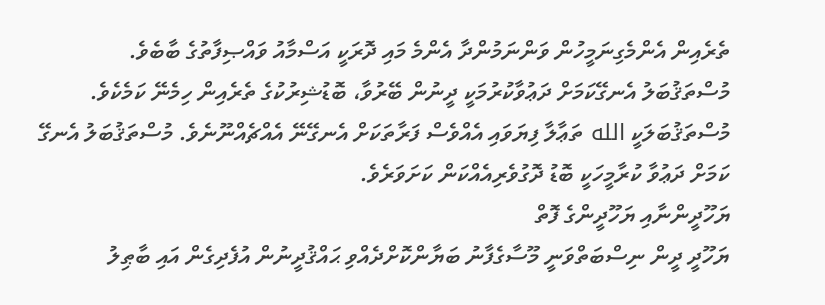ތެރެއިން އެންމެގިނަމީހުން ވަންނަމުންދާ އެންމެ މައި ދޮރަކީ އަސްމާއު ވައްޞިފާތުގެ ބާބެވެ.
މުސްތަޤުބަލު އެނގޭކަމަށް ދަޢުވާކުރުމަކީ ދީނުން ބޭރުވާ، ބޮޑުޝިރުކުގެ ތެރެއިން ހިމެނޭ ކަމެކެވެ.
މުސްތަޤުބަލަކީ الله ތަޢާލާ ފިޔަވައި އެއްވެސް ފަރާތަކަށް އެނގޭނޭ އެއްޗެއްނޫނެވެ. މުސްތަޤުބަލު އެނގޭ ކަމަށް ދަޢުވާ ކުރާމީހަކީ ބޮޑު ދޮގުވެރިއެއްކަން ކަށަވަރެވެ.
ޔަހޫދީންނާއި ޔަހޫދީންގެ ފޮތް
ޔަހޫދީ ދީން ނިސްބަތްވަނީ މޫސާގެފާނު ބަޔާންކޮށްދެއްވި ޙައްޤުދީނުން އުފެދިގެން އައި ބާޠިލު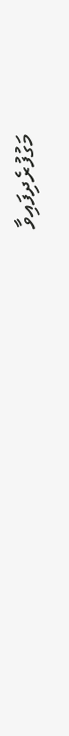މަގުފުރެދިފައިވާ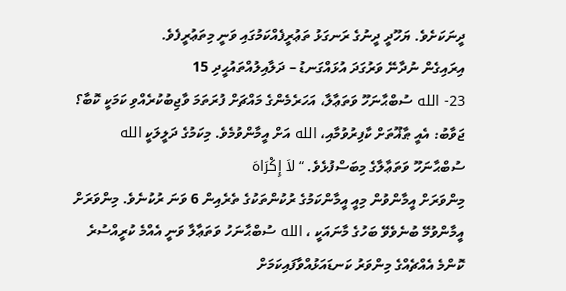ދީނަކަށެވެ. ޔަހޫދީ ދީނުގެ ރަނގަޅު ތަޢުރީފެއްކަމުގައި ވަނީ މިތަޢުރީފެވެ.
އިރައިގެން ނުދާނޭ ވަރުގަދަ އުޅައްގަނޑު – ދަލާއިލުއްތައުޙީދި 15
23- الله ސުބްޙާނަހޫ ވަތަޢާލާ، އަހަރެމެންގެ މައްޗަށް ފުރަތަމަ ވާޖިބުކުރެއްވި ކަމަކީ ކޮބާ؟ ޖަވާބު: އެއީ ޠާޣޫތަށް ކާފިރުވުމާއި، الله އަށް އީމާންވުމެވެ. މިކަމުގެ ދަލީލަކީ الله ސުބްޙާނަހޫ ވަތަޢާލާގެ މިބަސްފުޅެވެ. “لاَ إِكْرَاهَ
މިންވަރަށް އީމާންވުން މިއީ އީމާންކަމުގެ ރުކުންތަކުގެ ތެރެއިން 6 ވަނަ ރުކުނެވެ. މިންވަރަށް އީމާންވުމޭ ބުނެވެވޭ ބަހުގެ މާނައަކީ ، الله ސުބްޙާނަހު ވަތަޢާލާ ވަނީ އެއްމެ ކުރީއްސުރެ ކޮންމެ އެއްޗެއްގެ މިންވަރު ކަނޑައަޅުއްވާފައިކަމަށް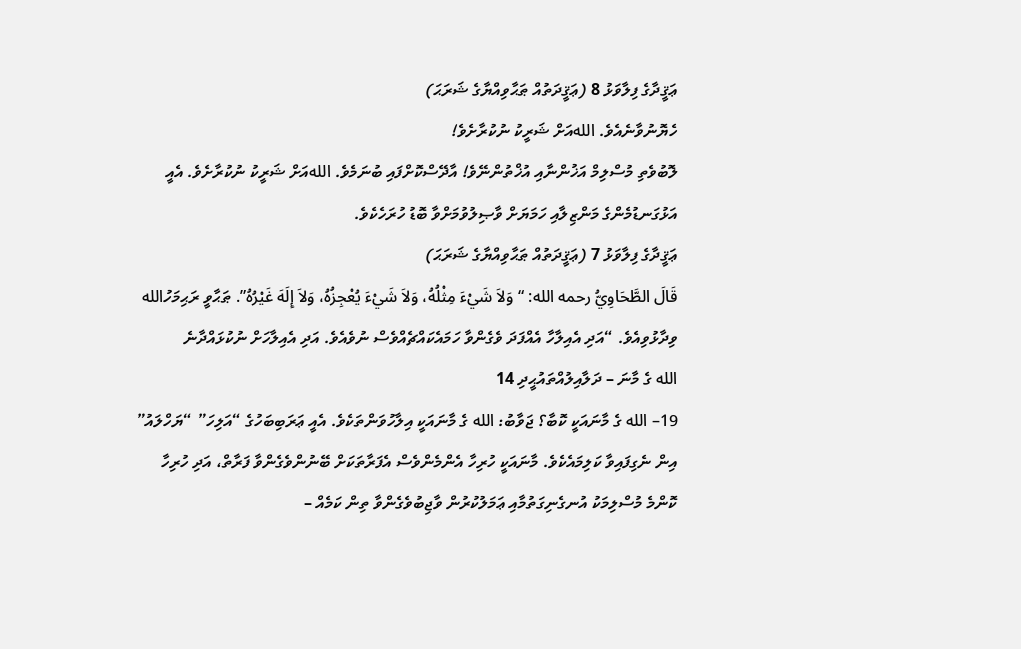ޢަޤީދާގެ ފިލާވަޅު 8 (ޢަޤީދަތުއް ޠަޙާވިއްޔާގެ ޝަރަޙަ)
ހެޔޮނުވާނެއެވެ. اللهއަށް ޝަރީކު ނުކުރާށެވެ!
ލޮބުވެތި މުސްލިމް އަޚުންނާއި އުޚްތުންނޭވެ! އާދޭސްކޮށްފައި ބުނަމެވެ. اللهއަށް ޝަރީކު ނުކުރާށެވެ. އެއީ އަޅުގަނޑުމެންގެ މަންޒިލާއި ހަމަޔަށް ވާޞިލުވުމަށްވާ ބޮޑު ހުރަހެކެވެ.
ޢަޤީދާގެ ފިލާވަޅު 7 (ޢަޤީދަތުއް ޠަޙާވިއްޔާގެ ޝަރަޙަ)
قَالَ الطَّحَاوِيُّ رحمه الله: “وَلاَ شَيْءَ مِثْلُهُ، وَلاَ شَيْءَ يُعْجِزُهُ، وَلاَ إِلَهَ غَيْرُهُ”. ޠަޙާވީ ރަޙިމަހުالله ވިދާޅުވިއެވެ. “އަދި އެއިލާހާ އެއްފަދަ ވެގެންވާ ހަމައެކައްޗެއްވެސް ނުވެއެވެ. އަދި އެއިލާހަށް ނުކުޅައްދާނެ
الله ގެ މާނަ – ދަލާއިލުއްތައުޙީދި 14
19– الله ގެ މާނައަކީ ކޮބާ؟ ޖަވާބު: الله ގެ މާނައަކީ އިލާހުވަންތަކެވެ. އެއީ ޢަރަބިބަހުގެ “އަލިހަ” “ޔަހްލައު” އިން ނެގިފައިވާ ކަލިމައެކެވެ. މާނައަކީ ހުރިހާ އެންމެންވެސް އެފަރާތަކަށް ބޭނުންވެގެންވާ ފަރާތް، އަދި ހުރިހާ
ކޮންމެ މުސްލިމަކު އުނގެނިގަތުމާއި ޢަމަލުކުރުން ވާޖިބުވެގެންވާ ތިން ކަމެއް –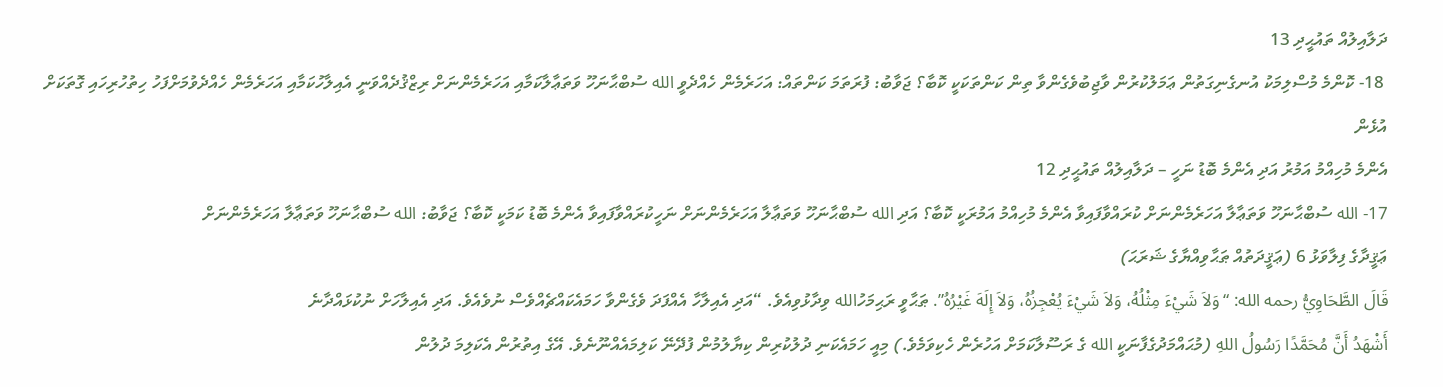ދަލާއިލުއް ތައުޙީދި 13
 18- ކޮންމެ މުސްލިމަކު އުނގެނިގަތުން ޢަމަލުކުރުން ވާޖިބުވެގެންވާ ތިން ކަންތަކަކީ ކޮބާ؟ ޖަވާބު: ފުރަތަމަ ކަންތައް: އަހަރެމެން ހެއްދެވީ الله ސުބްޙާނަހޫ ވަތަޢާލާކަމާއި އަހަރެމެންނަށް ރިޒްޤުދެއްވަނީ އެއިލާހުކަމާއި އަހަރެމެން ހެއްދެވުމަށްފަހު ހިތުހުރިހައި ގޮތަކަށް އުޅެން
އެންމެ މުހިއްމު އަމުރު އަދި އެންމެ ބޮޑު ނަހީ – ދަލާއިލުއް ތައުޙީދި 12
17- الله ސުބްޙާނަހޫ ވަތަޢާލާ އަހަރެމެންނަށް ކުރައްވާފައިވާ އެންމެ މުހިއްމު އަމުރަކީ ކޮބާ؟ އަދި الله ސުބްޙާނަހޫ ވަތަޢާލާ އަހަރެމެންނަށް ނަހީކުރައްވާފައިވާ އެންމެ ބޮޑު ކަމަކީ ކޮބާ؟ ޖަވާބު: الله ސުބްޙާނަހޫ ވަތަޢާލާ އަހަރެމެންނަށް
ޢަޤީދާގެ ފިލާވަޅު 6 (ޢަޤީދަތުއް ޠަޙާވިއްޔާގެ ޝަރަޙަ)
قَالَ الطَّحَاوِيُّ رحمه الله: “وَلاَ شَيْءَ مِثْلُهُ، وَلاَ شَيْءَ يُعْجِزُهُ، وَلاَ إِلَهَ غَيْرُهُ”. ޠަޙާވީ ރަޙިމަހުالله ވިދާޅުވިއެވެ. “އަދި އެއިލާހާ އެއްފަދަ ވެގެންވާ ހަމައެކައްޗެއްވެސް ނުވެއެވެ. އަދި އެއިލާހަށް ނުކުޅައްދާނެ
أَشْهَدُ أَنَّ مُحَمَّدًا رَسُولُ اللهِ (މުޙައްމަދުގެފާނަކީ الله ގެ ރަސޫލާކަމަށް އަހުރެން ހެކިވަމެވެ.) މިއީ ހަމައެކަނި ދުލުކުރިން ކިޔާލުމުން ފުދޭނޭ ކަލިމައެއްނޫނެވެ. އޭގެ އިތުރުން އެކަލިމަ ދުލުން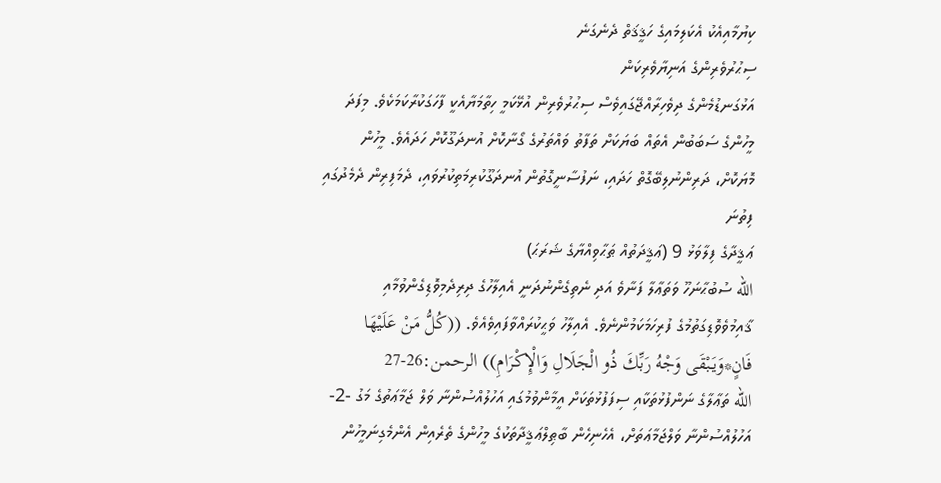ކިޔުމާއިއެކު އެކަލިމައިގެ ހަޤީޤަތް ދެނެގަނެ
ސިޙުރުވެރިންގެ އަނިޔާވެރިކަން
އަޅުގަނޑުމެންގެ ދިވެހިރާއްޖޭގައިވެސް ސިޙުރުވެރިން އުޅޭކަމީ ހިތާމަޔާއެކީ ފާހަގަކުރާކަމަކެވެ. މިފަދަ މީހުންގެ ސަބަބުން އެތައް ބަޔަކަށް ތަފާތު ވައްތަރުގެ ގޯނާކޮށް އުނދަގޫކޮށް ހަދައެވެ. މީހުން މޮޔަކޮށް، ދަރިންނުލިބޭގޮތް ހަދައި، ނަފުސާނީގޮތުން އުނދަގޫކުރިމަތިކުރުވައި، ދެމަފިރިން ދެމެދުގައި ފިތުނަ
ޢަޤީދާގެ ފިލާވަޅު 9 (ޢަޤީދަތުއް ޠަޙާވިއްޔާގެ ޝަރަޙަ)
الله ސުބުޙާނަހޫ ވަތަޢާލާ ފަނާވެ އަދި ނެތިގެންނުދަނީ އެއިލާހުގެ ދިރިދެމިވޮޑިގެންވުމާއި ޤާއިމުވެވޮޑިގަތުމުގެ ފުރިހަމަކަމުންނެވެ. އެއިލާހު ވަޙީކުރައްވާފައިވެއެވެ. ((كُلُّ مَنْ عَلَيْهَا فَانٍ*وَيَبْقَى وَجْهُ رَبِّكَ ذُو الْجَلَالِ وَالْإِكْرَامِ)) الرحمن:26-27
الله ތަޢާލާގެ ނަންފުޅުތަކާއި ސިފަފުޅުތަކަށް އީމާންވުމުގައި އަހުލުއްސުންނާ ވަލް ޖަމާޢަތުގެ މަގު -2-
އަހުލުއްސުންނާ ވަލްޖަމާޢަތަށް، އެހެނިހެން ބާޠިލްޢަޤީދާތަކުގެ މީހުންގެ ތެރެއިން އެންމެގިނަމީހުން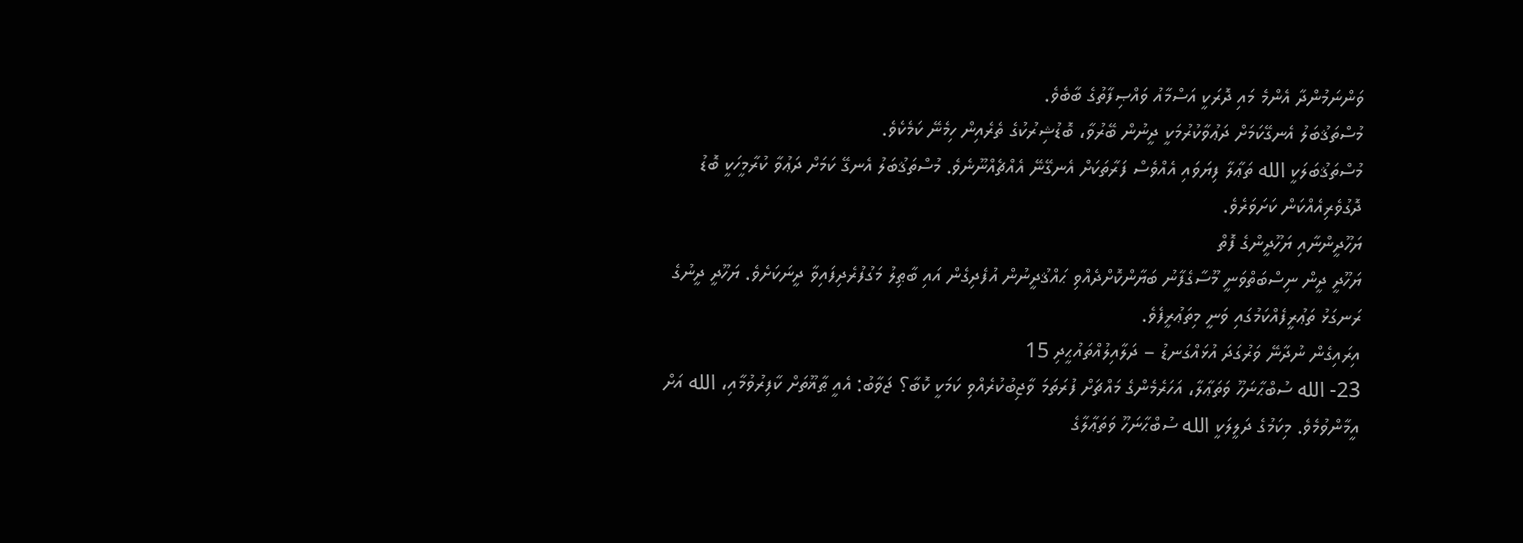ވަންނަމުންދާ އެންމެ މައި ދޮރަކީ އަސްމާއު ވައްޞިފާތުގެ ބާބެވެ.
މުސްތަޤުބަލު އެނގޭކަމަށް ދަޢުވާކުރުމަކީ ދީނުން ބޭރުވާ، ބޮޑުޝިރުކުގެ ތެރެއިން ހިމެނޭ ކަމެކެވެ.
މުސްތަޤުބަލަކީ الله ތަޢާލާ ފިޔަވައި އެއްވެސް ފަރާތަކަށް އެނގޭނޭ އެއްޗެއްނޫނެވެ. މުސްތަޤުބަލު އެނގޭ ކަމަށް ދަޢުވާ ކުރާމީހަކީ ބޮޑު ދޮގުވެރިއެއްކަން ކަށަވަރެވެ.
ޔަހޫދީންނާއި ޔަހޫދީންގެ ފޮތް
ޔަހޫދީ ދީން ނިސްބަތްވަނީ މޫސާގެފާނު ބަޔާންކޮށްދެއްވި ޙައްޤުދީނުން އުފެދިގެން އައި ބާޠިލު މަގުފުރެދިފައިވާ ދީނަކަށެވެ. ޔަހޫދީ ދީނުގެ ރަނގަޅު ތަޢުރީފެއްކަމުގައި ވަނީ މިތަޢުރީފެވެ.
އިރައިގެން ނުދާނޭ ވަރުގަދަ އުޅައްގަނޑު – ދަލާއިލުއްތައުޙީދި 15
23- الله ސުބްޙާނަހޫ ވަތަޢާލާ، އަހަރެމެންގެ މައްޗަށް ފުރަތަމަ ވާޖިބުކުރެއްވި ކަމަކީ ކޮބާ؟ ޖަވާބު: އެއީ ޠާޣޫތަށް ކާފިރުވުމާއި، الله އަށް އީމާންވުމެވެ. މިކަމުގެ ދަލީލަކީ الله ސުބްޙާނަހޫ ވަތަޢާލާގެ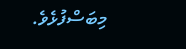މިބަސްފުޅެވެ.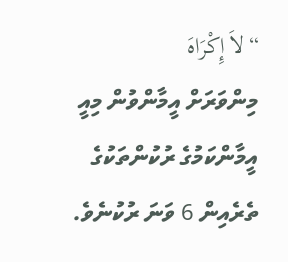“لاَ إِكْرَاهَ
މިންވަރަށް އީމާންވުން މިއީ އީމާންކަމުގެ ރުކުންތަކުގެ ތެރެއިން 6 ވަނަ ރުކުނެވެ.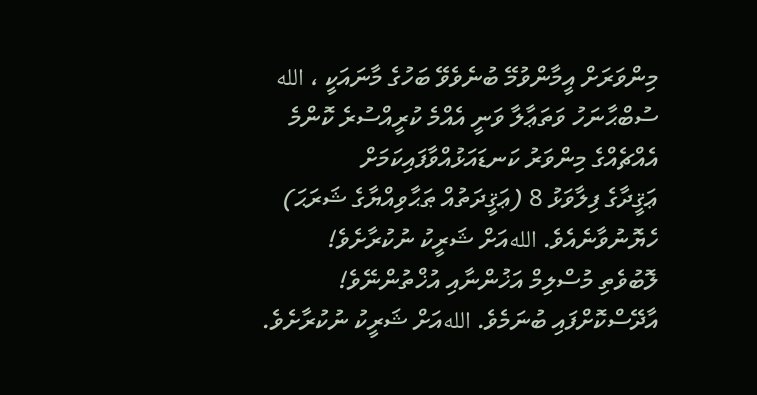މިންވަރަށް އީމާންވުމޭ ބުނެވެވޭ ބަހުގެ މާނައަކީ ، الله ސުބްޙާނަހު ވަތަޢާލާ ވަނީ އެއްމެ ކުރީއްސުރެ ކޮންމެ އެއްޗެއްގެ މިންވަރު ކަނޑައަޅުއްވާފައިކަމަށް
ޢަޤީދާގެ ފިލާވަޅު 8 (ޢަޤީދަތުއް ޠަޙާވިއްޔާގެ ޝަރަޙަ)
ހެޔޮނުވާނެއެވެ. اللهއަށް ޝަރީކު ނުކުރާށެވެ!
ލޮބުވެތި މުސްލިމް އަޚުންނާއި އުޚްތުންނޭވެ! އާދޭސްކޮށްފައި ބުނަމެވެ. اللهއަށް ޝަރީކު ނުކުރާށެވެ.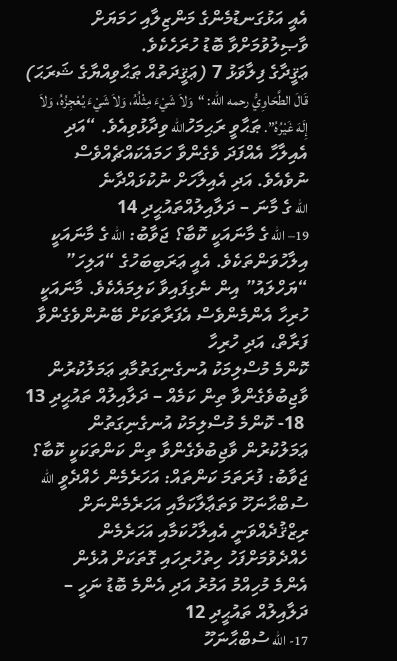އެއީ އަޅުގަނޑުމެންގެ މަންޒިލާއި ހަމަޔަށް ވާޞިލުވުމަށްވާ ބޮޑު ހުރަހެކެވެ.
ޢަޤީދާގެ ފިލާވަޅު 7 (ޢަޤީދަތުއް ޠަޙާވިއްޔާގެ ޝަރަޙަ)
قَالَ الطَّحَاوِيُّ رحمه الله: “وَلاَ شَيْءَ مِثْلُهُ، وَلاَ شَيْءَ يُعْجِزُهُ، وَلاَ إِلَهَ غَيْرُهُ”. ޠަޙާވީ ރަޙިމަހުالله ވިދާޅުވިއެވެ. “އަދި އެއިލާހާ އެއްފަދަ ވެގެންވާ ހަމައެކައްޗެއްވެސް ނުވެއެވެ. އަދި އެއިލާހަށް ނުކުޅައްދާނެ
الله ގެ މާނަ – ދަލާއިލުއްތައުޙީދި 14
19– الله ގެ މާނައަކީ ކޮބާ؟ ޖަވާބު: الله ގެ މާނައަކީ އިލާހުވަންތަކެވެ. އެއީ ޢަރަބިބަހުގެ “އަލިހަ” “ޔަހްލައު” އިން ނެގިފައިވާ ކަލިމައެކެވެ. މާނައަކީ ހުރިހާ އެންމެންވެސް އެފަރާތަކަށް ބޭނުންވެގެންވާ ފަރާތް، އަދި ހުރިހާ
ކޮންމެ މުސްލިމަކު އުނގެނިގަތުމާއި ޢަމަލުކުރުން ވާޖިބުވެގެންވާ ތިން ކަމެއް – ދަލާއިލުއް ތައުޙީދި 13
 18- ކޮންމެ މުސްލިމަކު އުނގެނިގަތުން ޢަމަލުކުރުން ވާޖިބުވެގެންވާ ތިން ކަންތަކަކީ ކޮބާ؟ ޖަވާބު: ފުރަތަމަ ކަންތައް: އަހަރެމެން ހެއްދެވީ الله ސުބްޙާނަހޫ ވަތަޢާލާކަމާއި އަހަރެމެންނަށް ރިޒްޤުދެއްވަނީ އެއިލާހުކަމާއި އަހަރެމެން ހެއްދެވުމަށްފަހު ހިތުހުރިހައި ގޮތަކަށް އުޅެން
އެންމެ މުހިއްމު އަމުރު އަދި އެންމެ ބޮޑު ނަހީ – ދަލާއިލުއް ތައުޙީދި 12
17- الله ސުބްޙާނަހޫ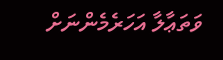ވަތަޢާލާ އަހަރެމެންނަށް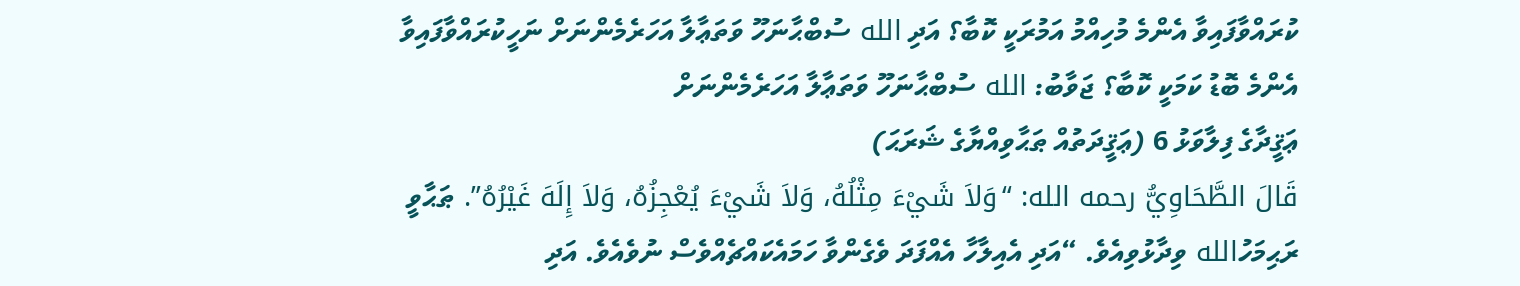ކުރައްވާފައިވާ އެންމެ މުހިއްމު އަމުރަކީ ކޮބާ؟ އަދި الله ސުބްޙާނަހޫ ވަތަޢާލާ އަހަރެމެންނަށް ނަހީކުރައްވާފައިވާ އެންމެ ބޮޑު ކަމަކީ ކޮބާ؟ ޖަވާބު: الله ސުބްޙާނަހޫ ވަތަޢާލާ އަހަރެމެންނަށް
ޢަޤީދާގެ ފިލާވަޅު 6 (ޢަޤީދަތުއް ޠަޙާވިއްޔާގެ ޝަރަޙަ)
قَالَ الطَّحَاوِيُّ رحمه الله: “وَلاَ شَيْءَ مِثْلُهُ، وَلاَ شَيْءَ يُعْجِزُهُ، وَلاَ إِلَهَ غَيْرُهُ”. ޠަޙާވީ ރަޙިމަހުالله ވިދާޅުވިއެވެ. “އަދި އެއިލާހާ އެއްފަދަ ވެގެންވާ ހަމައެކައްޗެއްވެސް ނުވެއެވެ. އަދި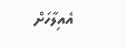އެއިލާހަށް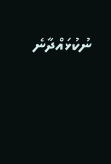ނުކުޅައްދާނެ